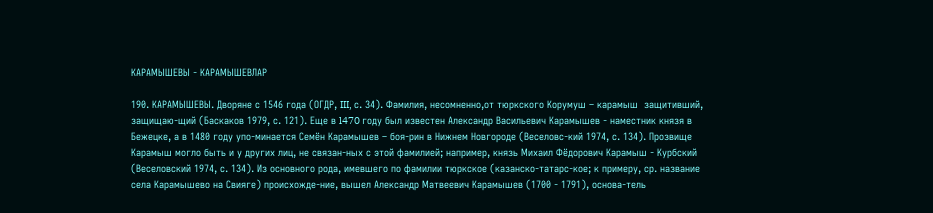КАРАМЫШЕВЫ - КАРАМЫШЕВЛАР

190. КАРАМЫШЕВЫ. Дворяне с 1546 года (ОГДР, III, с. 34). Фамилия, несомненно,от тюркского Корумуш – карамыш  защитивший, защищаю-щий (Баскаков 1979, с. 121). Еще в l470 году был известен Александр Васильевич Карамышев - наместник князя в Бежецке, а в 1480 году упо-минается Семён Карамышев – боя-рин в Нижнем Новгороде (Веселовс-кий 1974, с. 134). Прозвище Карамыш могло быть и у других лиц, не связан-ных с этой фамилией; например, князь Михаил Фёдорович Карамыш - Курбский (Веселовский 1974, с. 134). Из основного рода, имевшего по фамилии тюркское (казанско-татарс-кое; к примеру, ср. название села Карамышево на Свияге) происхожде-ние, вышел Александр Матвеевич Карамышев (1700 - 1791), основа-тель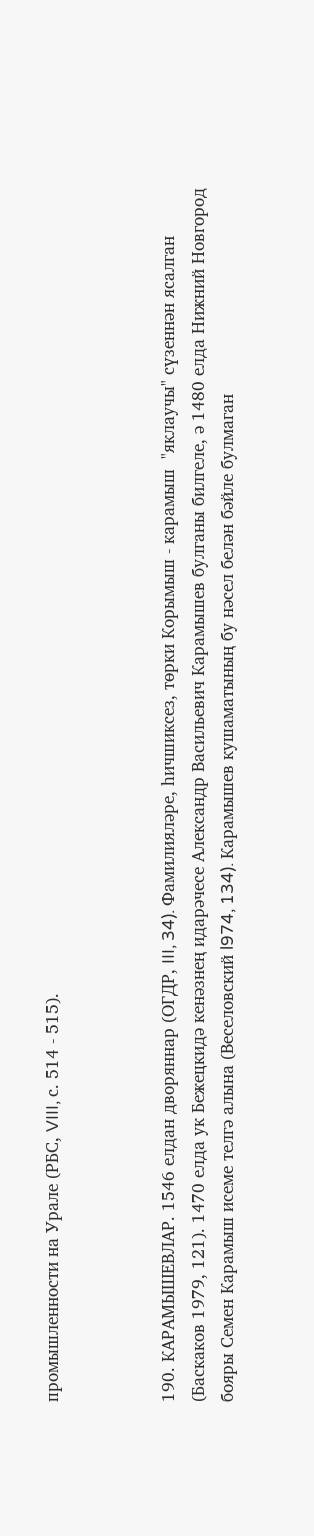промышленности на Урале (РБС, VIII, с. 514 - 515).



190. КАРАМЫШЕВЛАР. 1546 елдан дворяннар (ОГДР, III, 34). Фамилияләре, һичшиксез, төрки Корымыш - карамыш  "яклаучы" сүзеннән ясалган (Баскаков 1979, 121). 1470 елда ук Бежецкидә кенәзнең идарәчесе Александр Васильевич Карамышев булганы билгеле, ә 1480 елда Нижний Новгород бояры Семен Карамыш исеме телгә алына (Веселовский l974, 134). Карамышев кушаматының бу нәсел белән бәйле булмаган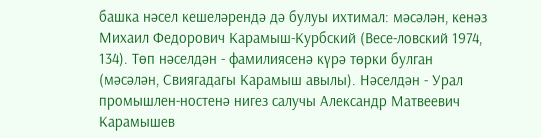башка нәсел кешеләрендә дә булуы ихтимал: мәсәлән, кенәз Михаил Федорович Карамыш-Курбский (Весе-ловский 1974, 134). Төп нәселдән - фамилиясенә күрә төрки булган (мәсәлән, Свиягадагы Карамыш авылы). Нәселдән - Урал промышлен-ностенә нигез салучы Александр Матвеевич Карамышев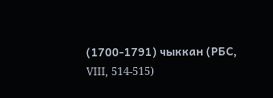(1700-1791) чыккан (РБС, VIII, 514-515)